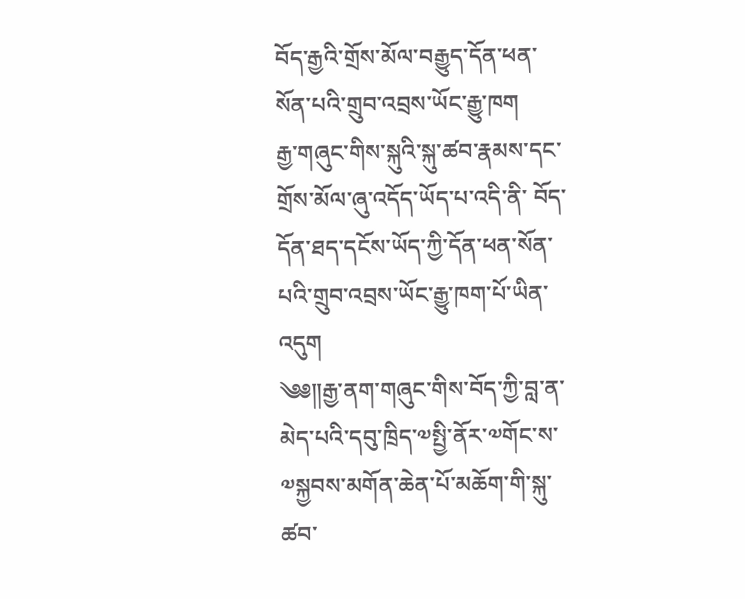བོད་རྒྱའི་གྲོས་མོལ་བརྒྱུད་དོན་ཕན་སོན་པའི་གྲུབ་འབྲས་ཡོང་རྒྱུ་ཁག
རྒྱ་གཞུང་གིས་སྐུའི་སྐུ་ཚབ་རྣམས་དང་གྲོས་མོལ་ཞུ་འདོད་ཡོད་པ་འདི་ནི་ བོད་དོན་ཐད་དངོས་ཡོད་ཀྱི་དོན་ཕན་སོན་པའི་གྲུབ་འབྲས་ཡོང་རྒྱུ་ཁག་པོ་ཡིན་འདུག
༄༅༎རྒྱ་ནག་གཞུང་གིས་བོད་ཀྱི་བླ་ན་མེད་པའི་དབུ་ཁྲིད་༧སྤྱི་ནོར་༧གོང་ས་༧སྐྱབས་མགོན་ཆེན་པོ་མཆོག་གི་སྐུ་ཚབ་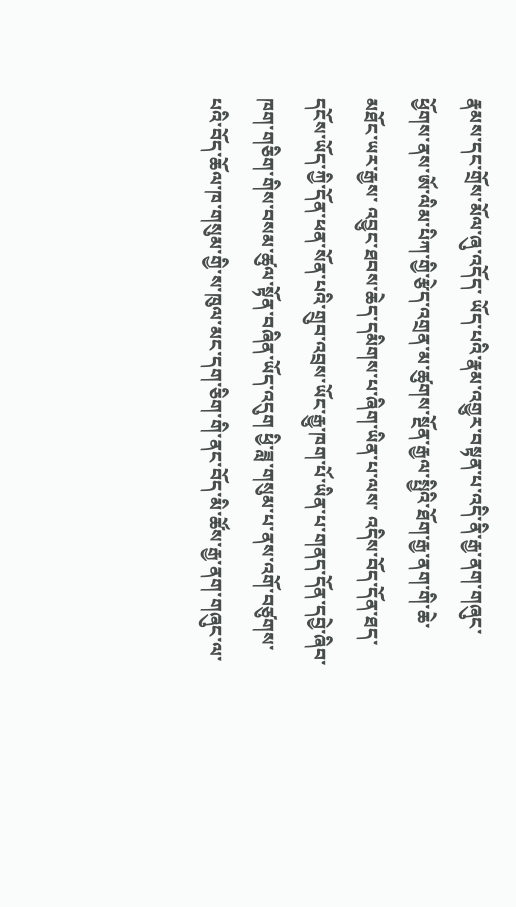རྣམས་དང་གྲོས་མོལ་ཞུ་འདོད་ ཡོད་པའི་རྣམ་འགྱུར་བསྟན་པ་འདི་ནི་རྒྱ་ནག་གཞུང་ཕྱོགས་ནས་ཨོ་ལིམ་པིཀ་གྱི་རྩེད་འགྲན་མ་ཚུགས་སྔོན་རྒྱལ་སྤྱིའི་ཐོག་རྒྱ་ནག་གི་ཆེ་མཐོང་ཡར་རྒྱས་ འབྱུང་ཐབས་ཆེད་དམིགས་པ་ཞིག་ཡིན་པ་ལས་ འདིས་བོད་དོན་ཐད་དངོས་ཡོད་ཀྱི་དོན་ཕན་སོན་པའི་གྲུབ་འབྲས་ཡོང་རྒྱུ་ཁག་པོ་ཡིན་པ་གནད་དོན་དབྱེ་ཞིབ་ཁག་གཅིག་གིས་བསམ་ཚུལ་སྟོན་བཞིན་ཡོད་འདུག ཕྱི་ཟླ་གསུམ་པ་ནས་འགོ་བཙུགས་པའི་བོད་ཆོལ་ཁ་གསུམ་གྱི་ས་ཁུལ་མང་དག་ཅིག་གི་ནང་བོད་མི་ཚོས་རྒྱ་ནག་གཞུང་ལ་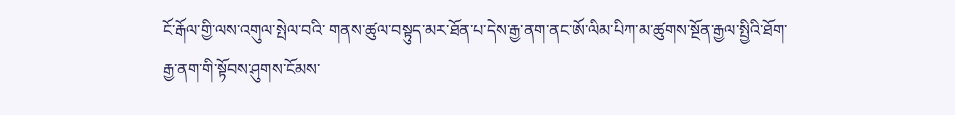ངོ་རྒོལ་གྱི་ལས་འགུལ་སྤེལ་བའི་ གནས་ཚུལ་བསྟུད་མར་ཐོན་པ་དེས་རྒྱ་ནག་ནང་ཨོ་ལིམ་པིཀ་མ་ཚུགས་སྔོན་རྒྱལ་སྤྱིའི་ཐོག་རྒྱ་ནག་གི་སྟོབས་ཤུགས་ངོམས་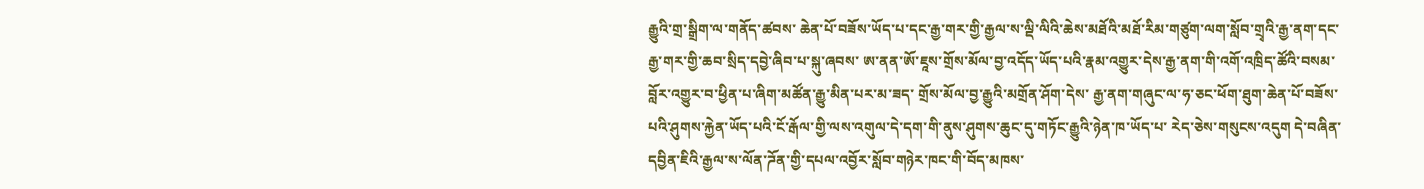རྒྱུའི་གྲ་སྒྲིག་ལ་གནོད་ཚབས་ ཆེན་པོ་བཟོས་ཡོད་པ་དང་རྒྱ་གར་གྱི་རྒྱལ་ས་ལྡི་ལིའི་ཆེས་མཐོའི་མཐོ་རིམ་གཙུག་ལག་སློབ་གྲྭའི་རྒྱ་ནག་དང་རྒྱ་གར་གྱི་ཆབ་སྲིད་དབྱེ་ཞིབ་པ་སྐུ་ཞབས་ ཨ་ནན་ཨོ་ཇཱས་གྲོས་མོལ་བྱ་འདོད་ཡོད་པའི་རྣམ་འགྱུར་དེས་རྒྱ་ནག་གི་འགོ་འཁྲིད་ཚོའི་བསམ་བློར་འགྱུར་བ་ཕྱིན་པ་ཞིག་མཚོན་རྒྱུ་མིན་པར་མ་ཟད་ གྲོས་མོལ་བྱ་རྒྱུའི་མགྲོན་ཤོག་དེས་ རྒྱ་ནག་གཞུང་ལ་ཧ་ཅང་ཕོག་ཐུག་ཆེན་པོ་བཟོས་པའི་ཤུགས་རྐྱེན་ཡོད་པའི་ངོ་རྒོལ་གྱི་ལས་འགུལ་དེ་དག་གི་ནུས་ཤུགས་ཆུང་དུ་གཏོང་རྒྱུའི་ཉེན་ཁ་ཡོད་པ་ རེད་ཅེས་གསུངས་འདུག དེ་བཞིན་དབྱིན་ཇིའི་རྒྱལ་ས་ལོན་ཌོན་གྱི་དཔལ་འབྱོར་སློབ་གཉེར་ཁང་གི་བོད་མཁས་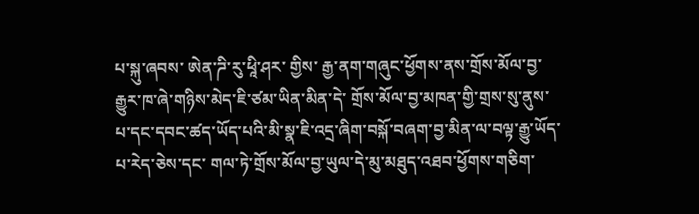པ་སྐུ་ཞབས་ ཨེན་ཌི་རུ་ཕཱི་ཤར་ གྱིས་ རྒྱ་ནག་གཞུང་ཕྱོགས་ནས་གྲོས་མོལ་བྱ་རྒྱུར་ཁ་ཞེ་གཉིས་མེད་ཇི་ཙམ་ཡིན་མིན་དེ་ གྲོས་མོལ་བྱ་མཁན་གྱི་གྲས་སུ་ནུས་པ་དང་དབང་ཚད་ཡོད་པའི་མི་སྣ་ཇི་འདྲ་ཞིག་བསྐོ་བཞག་བྱ་མིན་ལ་བལྟ་རྒྱུ་ཡོད་པ་རེད་ཅེས་དང་ གལ་ཏེ་གྲོས་མོལ་བྱ་ཡུལ་དེ་མུ་མཐུད་འཐབ་ཕྱོགས་གཅིག་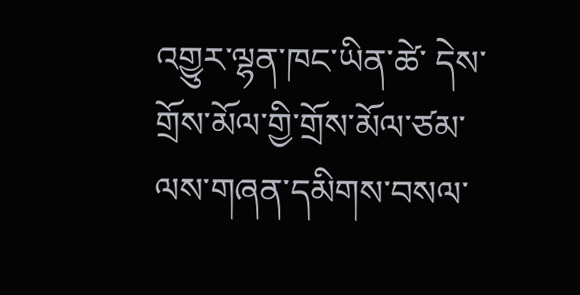འགྱུར་ལྷན་ཁང་ཡིན་ཚེ་ དེས་གྲོས་མོལ་གྱི་གྲོས་མོལ་ཙམ་ལས་གཞན་དམིགས་བསལ་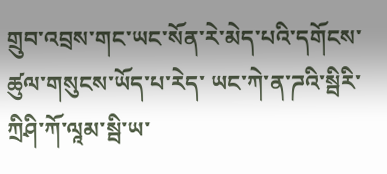གྲུབ་འབྲས་གང་ཡང་སོན་རེ་མེད་པའི་དགོངས་ཚུལ་གསུངས་ཡོད་པ་རེད་ ཡང་ཀེ་ན་ཌའི་སྦིརི་ཀྲིཤི་ཀོ་ལཱམ་སྦི་ཡ་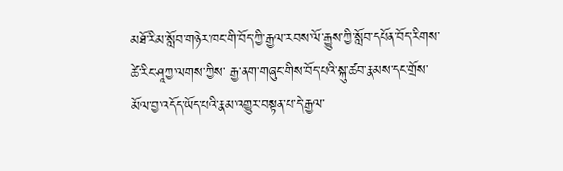མཐོ་རིམ་སློབ་གཉེར་ཁང་གི་བོད་ཀྱི་རྒྱལ་རབས་ལོ་རྒྱུས་ཀྱི་སློབ་དཔོན་བོད་རིགས་ཚེ་རིང་ཤཱཀྱ་ལགས་ཀྱིས་ རྒྱ་ནག་གཞུང་གིས་བོད་པའི་སྐུ་ཚབ་རྣམས་དང་གྲོས་མོལ་བྱ་འདོད་ཡོད་པའི་རྣམ་འགྱུར་བསྟན་པ་དེ་རྒྱལ་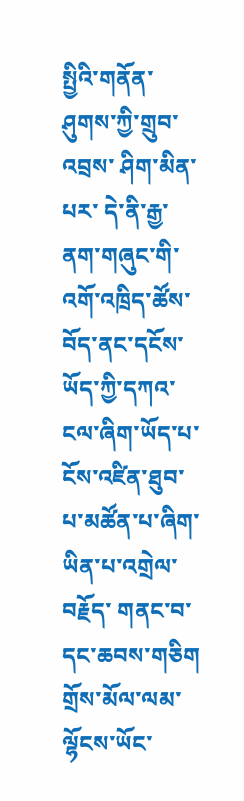སྤྱིའི་གནོན་ཤུགས་ཀྱི་གྲུབ་འབྲས་ ཤིག་མིན་པར་ དེ་ནི་རྒྱ་ནག་གཞུང་གི་འགོ་འཁྲིད་ཚོས་བོད་ནང་དངོས་ཡོད་ཀྱི་དཀའ་ངལ་ཞིག་ཡོད་པ་ངོས་འཛིན་ཐུབ་པ་མཚོན་པ་ཞིག་ཡིན་པ་འགྲེལ་བརྗོད་ གནང་བ་དང་ཆབས་གཅིག གྲོས་མོལ་ལམ་ལྷོངས་ཡོང་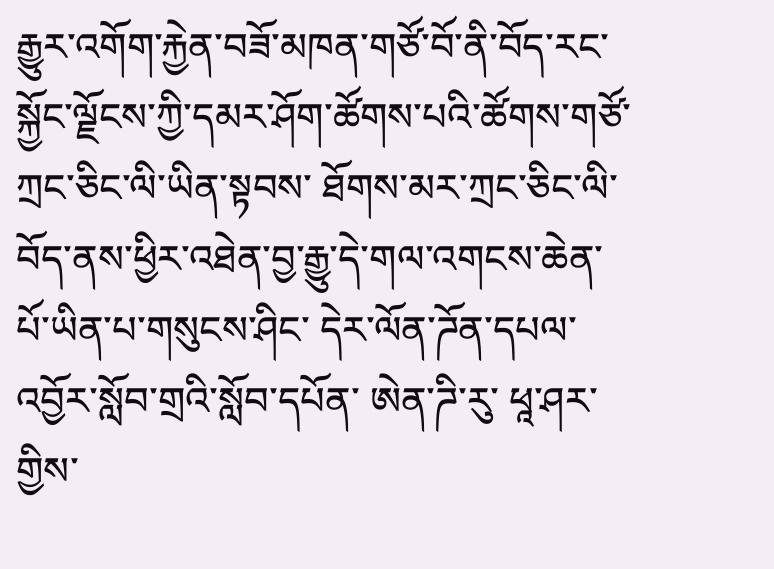རྒྱུར་འགོག་རྐྱེན་བཟོ་མཁན་གཙོ་བོ་ནི་བོད་རང་སྐྱོང་ལྗོངས་ཀྱི་དམར་ཤོག་ཚོགས་པའི་ཚོགས་གཙོ་ ཀྲང་ཅིང་ལི་ཡིན་སྟབས་ ཐོགས་མར་ཀྲང་ཅིང་ལི་བོད་ནས་ཕྱིར་འཐེན་བྱ་རྒྱུ་དེ་གལ་འགངས་ཆེན་པོ་ཡིན་པ་གསུངས་ཤིང་ དེར་ལོན་ཌོན་དཔལ་འབྱོར་སློབ་གྲའི་སློབ་དཔོན་ ཨེན་ཌི་རུ་ ཕཱ་ཤར་ གྱིས་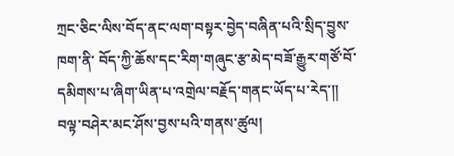ཀྲང་ཅིང་ལིས་བོད་ནང་ལག་བསྟར་བྱེད་བཞིན་པའི་སྲིད་བྱུས་ཁག་ནི་ བོད་ཀྱི་ཆོས་དང་རིག་གཞུང་རྩ་མེད་བཟོ་རྒྱུར་གཙོ་བོ་དམིགས་པ་ཞིག་ཡིན་པ་འགྲེལ་བརྗོད་གནང་ཡོད་པ་རེད་༎
བལྟ་བཤེར་མང་ཤོས་བྱས་པའི་གནས་ཚུལ།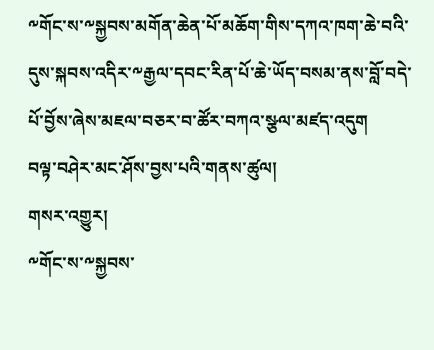༸གོང་ས་༸སྐྱབས་མགོན་ཆེན་པོ་མཆོག་གིས་དཀའ་ཁག་ཆེ་བའི་དུས་སྐབས་འདིར་༸རྒྱལ་དབང་རིན་པོ་ཆེ་ཡོད་བསམ་ནས་བློ་བདེ་པོ་བྱོས་ཞེས་མཇལ་བཅར་བ་ཚོར་བཀའ་སྩལ་མཛད་འདུག
བལྟ་བཤེར་མང་ཤོས་བྱས་པའི་གནས་ཚུལ།
གསར་འགྱུར།
༸གོང་ས་༸སྐྱབས་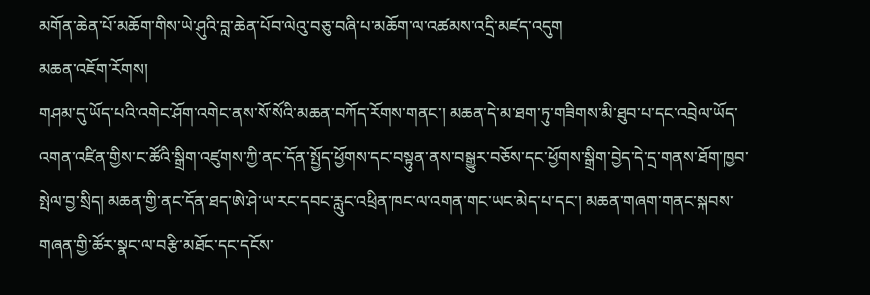མགོན་ཆེན་པོ་མཆོག་གིས་ཡེ་ཤུའི་བླ་ཆེན་པོབ་ལེའུ་བཅུ་བཞི་པ་མཆོག་ལ་འཚམས་འདྲི་མཛད་འདུག
མཆན་འཇོག་རོགས།
གཤམ་དུ་ཡོད་པའི་འགེང་ཤོག་འགེང་ནས་སོ་སོའི་མཆན་བཀོད་རོགས་གནང་། མཆན་དེ་མ་ཐག་ཏུ་གཟིགས་མི་ཐུབ་པ་དང་འབྲེལ་ཡོད་འགན་འཛིན་གྱིས་ང་ཚོའི་སྒྲིག་འཛུགས་ཀྱི་ནང་དོན་སྤྱོད་ཕྱོགས་དང་བསྟུན་ནས་བསྒྱུར་བཅོས་དང་ཕྱོགས་སྒྲིག་བྱེད་དེ་དྲ་གནས་ཐོག་ཁྱབ་སྤེལ་བྱ་སྲིད། མཆན་གྱི་ནང་དོན་ཐད་ཨེ་ཤེ་ཡ་རང་དབང་རླུང་འཕྲིན་ཁང་ལ་འགན་གང་ཡང་མེད་པ་དང་། མཆན་གཞག་གནང་སྐབས་གཞན་གྱི་ཚོར་སྣང་ལ་བརྩི་མཐོང་དང་དངོས་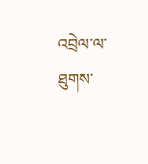འབྲེལ་ལ་ཐུགས་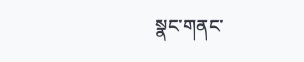སྣང་གནང་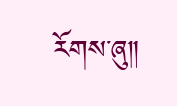རོགས་ཞུ༎